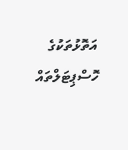އަތޮޅުތަކުގެ ހޮސްޕިޓަލްތައް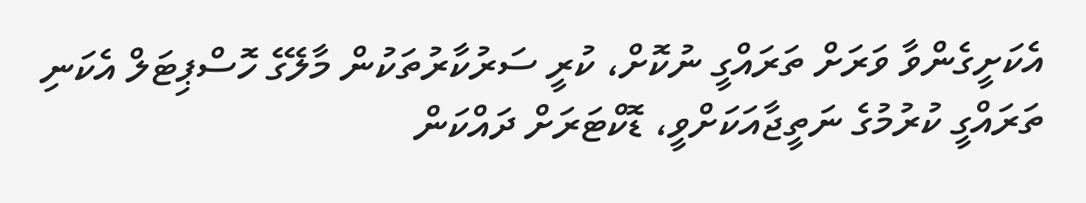އެކަށީގެންވާ ވަރަށް ތަރައްގީ ނުކޮށް، ކުރީ ސަރުކާރުތަކުން މާލޭގެ ހޮސްޕިޓަލް އެކަނި ތަރައްގީ ކުރުމުގެ ނަތީޖާއަކަށްވީ، ޑޮކްޓަރަށް ދައްކަން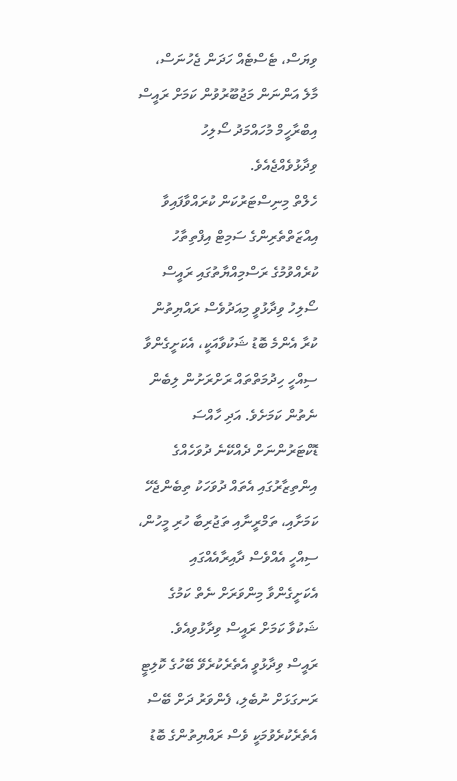ވިޔަސް، ޓެސްޓެއް ހަދަން ޖެހުނަސް، މާލެ އަންނަން މަޖުބޫރުވުން ކަމަށް ރައީސް އިބްރާހީމް މުހައްމަދު ސޯލިހު ވިދާޅުވެއްޖެއެވެ.
ހެލްތް މިނިސްޓަރުކަން ކުރައްވާފައިވާ އިއްޒަތްތެރިންގެ ސަމިޓް އިފްތިތާހު ކުރެއްވުމުގެ ރަސްމިއްޔާތުގައި ރައީސް ސޯލިހު ވިދާޅުވީ މިއަދުވެސް ރައްޔިތުން ކުރާ އެންމެ ބޮޑު ޝަކުވާއަކީ، އެކަށީގެންވާ ސިއްހީ ހިދުމަތްތައް ރަށްރަށުން ލިބެން ނެތުން ކަމަށެވެ. އަދި ހާއްސަ ޑޮކްޓަރުންނަށް ދެއްކޭނެ ދުވަހެއްގެ އިންތިޒާރުގައި އެތައް ދުވަހަކު ތިބެންޖެހޭ ކަމަށާއި، ތަމްރީނާއި ތަޖުރިބާ ހުރި މީހުން، ސިއްހީ އެއްވެސް ދާއިރާއެއްގައި އެކަށީގެންވާ މިންވަރަށް ނެތް ކަމުގެ ޝަކުވާ ކަމަށް ރައީސް ވިދާޅުވިއެވެ. ރައީސް ވިދާޅުވީ އެތެރެކުރެވޭ ބޭހުގެ ކޮލިޓީ ރަނގަޅަށް ނުބެލި، ފެންވަރު ދަށް ބޭސް އެތެރެކުރެވުމަކީ ވެސް ރައްޔިތުންގެ ބޮޑު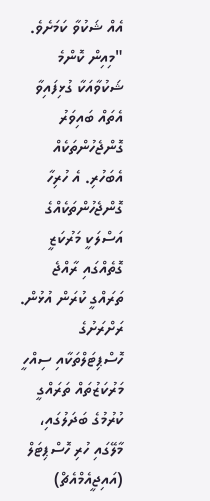އެއް ޝަކުވާ ކަމަށެވެ.
"މިއިން ކޮންމެ ޝަކުވާއަކާ ގުޅިފައިވާ އެތައް ބައިވަރު ގޮންޖެހުންތަކެއް އެބަހުރި. އެ ހުރިހާ ގޮންޖެހުންތަކެއްގެ އަސްލަކީ މަރުކަޒީ ގޮތެއްގައި ރާއްޖެ ތަރައްގީ ކުރަން އުޅުން. ރަށްރަށުގެ ހޮސްޕިޓަލްތަކާއި ސިއްހީ މަރުކަޒުތައް ތަރައްގީ ކުރުމުގެ ބަދަލުގައި، މާލޭގައި ހުރި ހޮސްޕިޓަލް (އައިޖީއެމްއެޗް)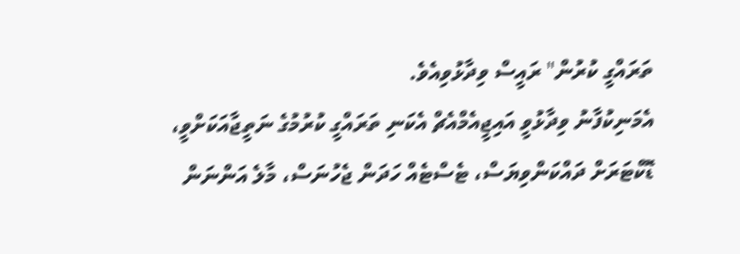ތަރައްގީ ކުރުން" ރައީސް ވިދާޅުވިއެވެ.
އެމަނިކުފާނު ވިދާޅުވީ އައިޖީއެމްއެޗް އެކަނި ތަރައްގީ ކުރުމުގެ ނަތީޖާއަކަށްވީ، ޑޮކްޓަރަށް ދައްކަންވިޔަސް، ޓެސްޓެއް ހަދަން ޖެހުނަސް، މާލެ އަންނަން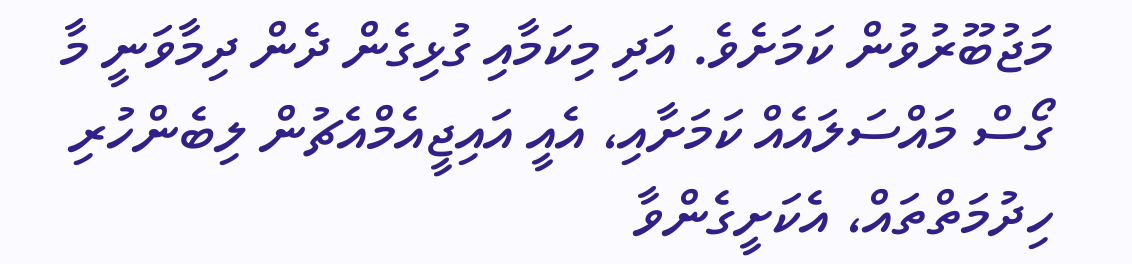މަޖުބޫރުވުން ކަމަށެވެ. އަދި މިކަމާއި ގުޅިގެން ދެން ދިމާވަނީ މާ ގޯސް މައްސަލައެއް ކަމަށާއި، އެއީ އައިޖީއެމްއެޗުން ލިބެންހުރި ހިދުމަތްތައް، އެކަށީގެންވާ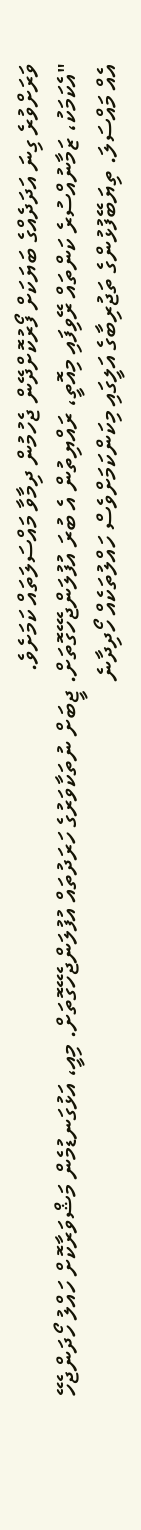ވަރަށްވުރެ ގިނަ އަދަދެއްގެ ބަޔަކަށް ފޯރުކޮށްދޭން ޖެހުމުން ދިމާވާ މައްސަލަތައް ކަމަށެވެ.
"އެކަމަކު، ޒަމާނުއްސުރެ ކަންތައް ރޭވިފައި މިއޮތީ، ރައްޔިތުން އެ ބުރަ އުފުލަންޖެހޭގޮތަށް. ޖީބަށް ނުތަކާވަރުގެ ހަރަދުތައް އުފުލަންޖެހޭގޮތަށް. މިއީ، އަޅުގަނޑުމެން މަޝްވަރާކޮށް ހައްލު ހޯދަންޖެހޭ އެއް މައްސަލަ. ތިޔަބޭފުޅުންގެ ތަޖުރިބާގެ އަލީގައި މިކަންކަމަށްވެސް ހައްލުތަކެއް ހޯދިދާނެ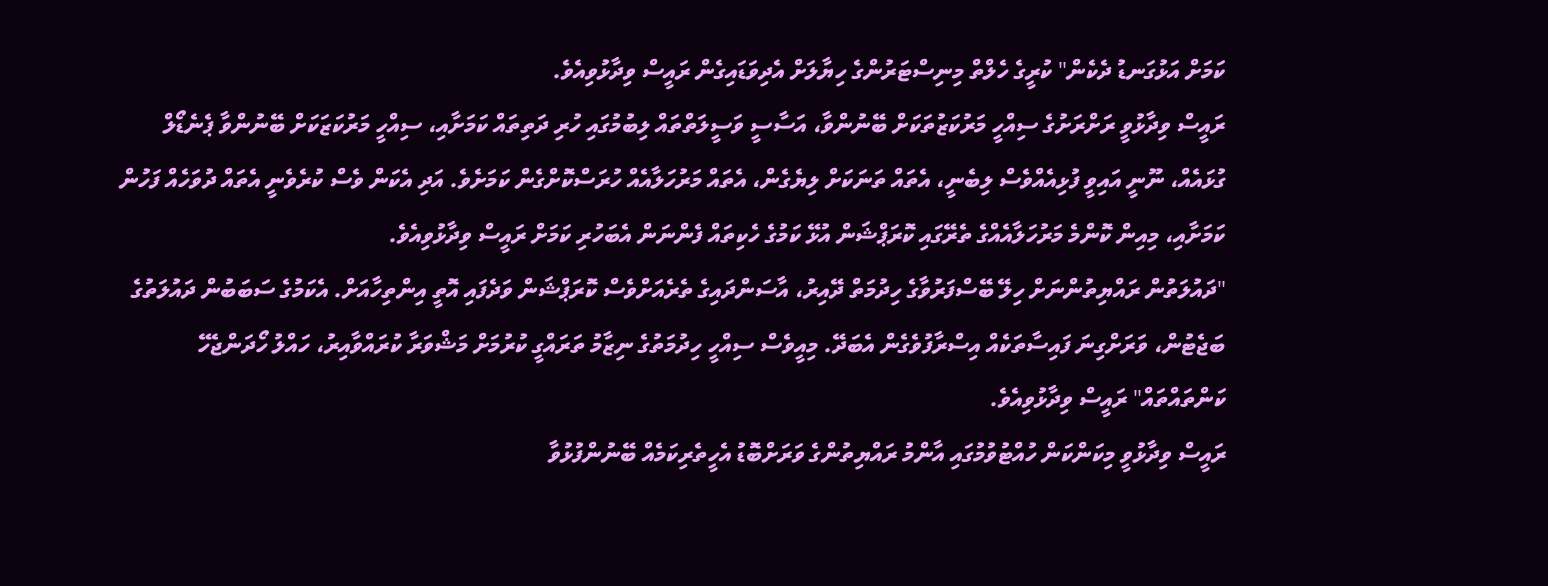ކަމަށް އަޅުގަނޑު ދެކެން" ކުރީގެ ހެލްތް މިނިސްޓަރުންގެ ހިޔާލަށް އެދިވަޑައިގެން ރައީސް ވިދާޅުވިއެވެ.
ރައީސް ވިދާޅުވީ ރަށްރަށުގެ ސިއްހީ މަރުކަޒުތަކަށް ބޭނުންވާ، އަސާސީ ވަސީލަތްތައް ލިބުމުގައި ހުރި ދަތިތައް ކަމަށާއި، ސިއްހީ މަރުކަޒަކަށް ބޭނުންވާ ޕެނެޑޯލް ގުޅައެއް، ނޫނީ އައިވީ ފުޅިއެއްވެސް ލިބެނީ، އެތައް ތަނަކަށް ލިޔެގެން، އެތައް މަރުހަލާއެއް ހުރަސްކޮށްގެން ކަމަށެވެ. އަދި އެކަން ވެސް ކުރެވެނީ އެތައް ދުވަހެއް ފަހުން ކަމަށާއި، މިއިން ކޮންމެ މަރުހަލާއެއްގެ ތެރޭގައި ކޮރަޕްޝަން އުޅޭ ކަމުގެ ހެކިތައް ފެންނަން އެބަހުރި ކަމަށް ރައީސް ވިދާޅުވިއެވެ.
"ދައުލަތުން ރައްޔިތުންނަށް ހިލޭ ބޭސްފަރުވާގެ ހިދުމަތް ދޭއިރު، އާސަންދައިގެ ތެރެއަށްވެސް ކޮރަޕްޝަން ވަދެފައި އޮތީ އިންތިހާއަށް. އެކަމުގެ ސަބަބުން ދައުލަތުގެ ބަޖެޓުން، ވަރަށްގިނަ ފައިސާތަކެއް އިސްރާފުވެގެން އެބަދޭ. މިއީވެސް ސިއްހީ ހިދުމަތުގެ ނިޒާމު ތަރައްގީ ކުރުމަށް މަޝްވަރާ ކުރައްވާއިރު، ހައްލު ހޯދަންޖެހޭ ކަންތައްތައް" ރައީސް ވިދާޅުވިއެވެ.
ރައީސް ވިދާޅުވީ މިކަންކަން ހުއްޓުވުމުގައި އާންމު ރައްޔިތުންގެ ވަރަށްބޮޑު އެހީތެރިކަމެއް ބޭނުންފުޅުވާ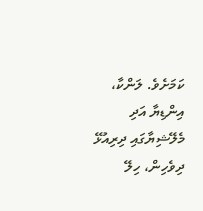ކަމަށެވެ. ލަންކާ، އިންޑިޔާ އަދި މެލޭޝިޔާގައި ދިރިއުޅޭ ދިވެހިން، ހިލޭ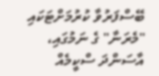ބޭސްފަރުވާ ކުރުމަށްޓަކައި "މެރަނާ" ގެ ނަމުގައި، އާސަންދަ ސްކީމެއް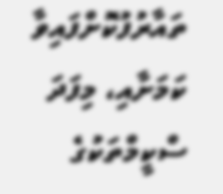ތައާރުފުކޮށްފައިވާ ކަމަށާއި، މިފަދަ ސްކީމްތަކުގެ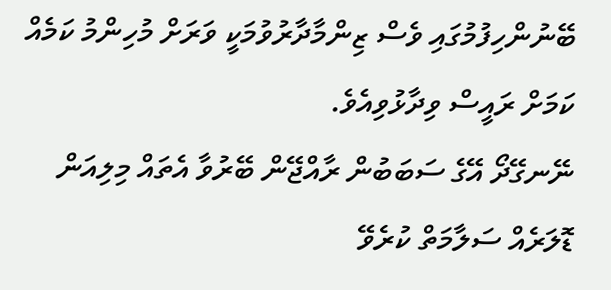ބޭނުންހިފުމުގައި ވެސް ޒިންމާދާރުވުމަކީ ވަރަށް މުހިންމު ކަމެއް ކަމަށް ރައީސް ވިދާޅުވިއެވެ.
ނޭނގޭދޯ އޭގެ ސަބަބުން ރާއްޖޭން ބޭރުވާ އެތައް މިލިއަން ޑޮލަރެއް ސަލާމަތް ކުރެވޭ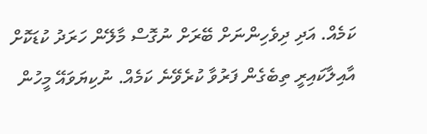ކަމެއް. އަދި ދިވެހިންނަށް ބޭރަށް ނުގޮސް މާލޭން ހަރަދު ކުޑަކޮށް އާއިލާކައިރީ ތިބެގެން ފަރުވާ ކުރެވޭނެ ކަމެއް. ނުކިޔަވައޭ މީހުން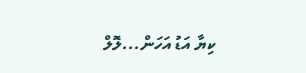ކިޔާ އަޑު އަހަން...ލޮލް